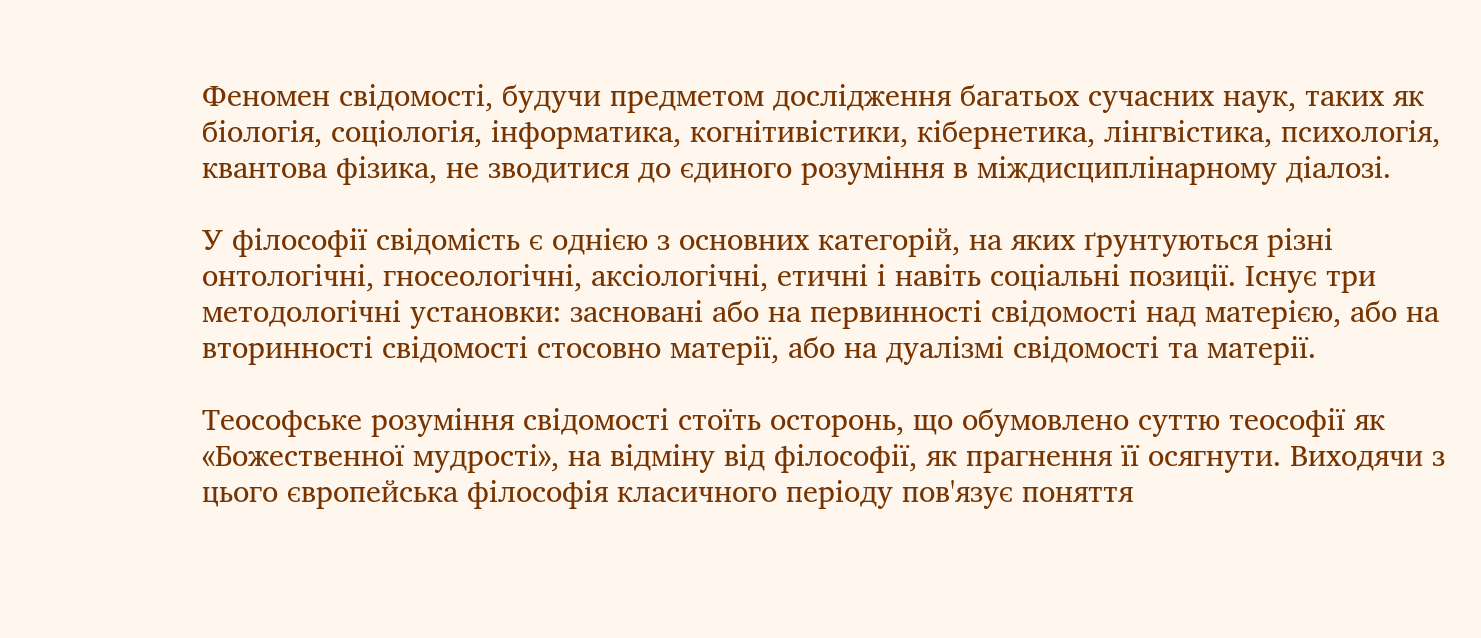Феномен свідомості, будучи предметом дослідження багатьох сучасних наук, таких як біологія, соціологія, інформатика, когнітивістики, кібернетика, лінгвістика, психологія, квантова фізика, не зводитися до єдиного розуміння в міждисциплінарному діалозі.

У філософії свідомість є однією з основних категорій, на яких ґрунтуються різні онтологічні, гносеологічні, аксіологічні, етичні і навіть соціальні позиції. Існує три методологічні установки: засновані або на первинності свідомості над матерією, або на вторинності свідомості стосовно матерії, або на дуалізмі свідомості та матерії.

Теософське розуміння свідомості стоїть осторонь, що обумовлено суттю теософії як «Божественної мудрості», на відміну від філософії, як прагнення її осягнути. Виходячи з цього європейська філософія класичного періоду пов'язує поняття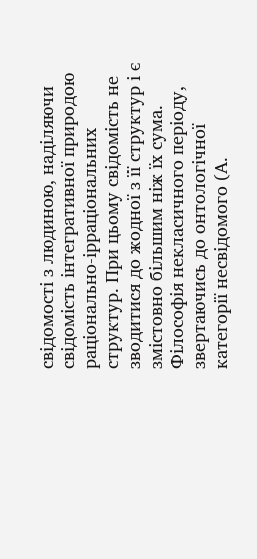свідомості з людиною, наділяючи свідомість інтегративної природою раціонально-ірраціональних структур. При цьому свідомість не зводитися до жодної з її структур і є змістовно більшим ніж їх сума. Філософія некласичного періоду, звертаючись до онтологічної категорії несвідомого (А.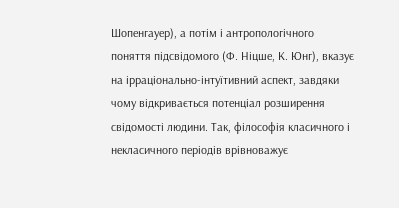Шопенгауер), а потім і антропологічного поняття підсвідомого (Ф. Ніцше, К. Юнг), вказує на ірраціонально-інтуїтивний аспект, завдяки чому відкривається потенціал розширення свідомості людини. Так, філософія класичного і некласичного періодів врівноважує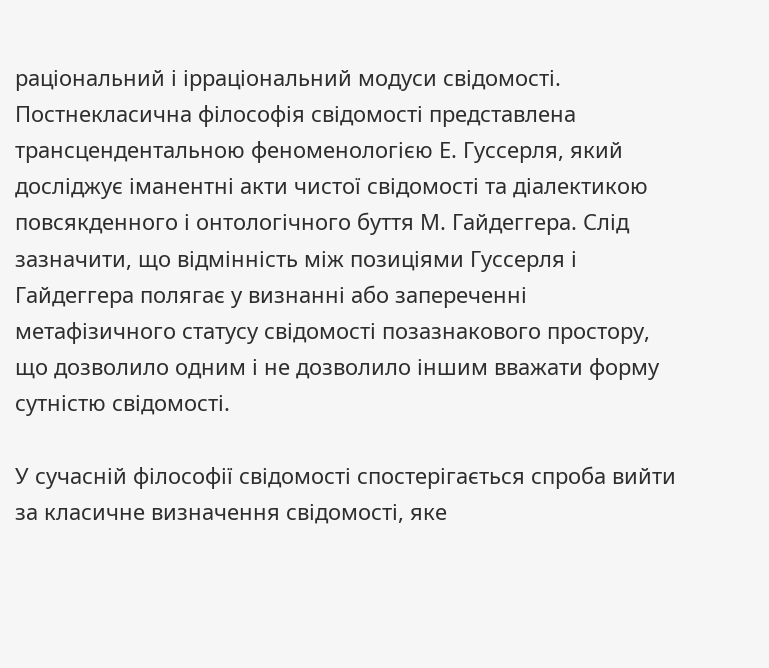раціональний і ірраціональний модуси свідомості. Постнекласична філософія свідомості представлена трансцендентальною феноменологією Е. Гуссерля, який досліджує іманентні акти чистої свідомості та діалектикою повсякденного і онтологічного буття М. Гайдеггера. Слід зазначити, що відмінність між позиціями Гуссерля і Гайдеггера полягає у визнанні або запереченні метафізичного статусу свідомості позазнакового простору, що дозволило одним і не дозволило іншим вважати форму сутністю свідомості.

У сучасній філософії свідомості спостерігається спроба вийти за класичне визначення свідомості, яке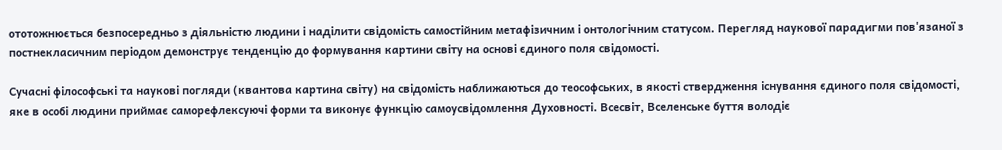ототожнюється безпосередньо з діяльністю людини і наділити свідомість самостійним метафізичним і онтологічним статусом. Перегляд наукової парадигми пов'язаної з постнекласичним періодом демонструє тенденцію до формування картини світу на основі єдиного поля свідомості.

Сучасні філософські та наукові погляди (квантова картина світу) на свідомість наближаються до теософських, в якості ствердження існування єдиного поля свідомості, яке в особі людини приймає саморефлексуючі форми та виконує функцію самоусвідомлення Духовності. Всесвіт, Вселенське буття володіє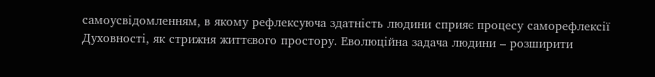самоусвідомленням, в якому рефлексуюча здатність людини сприяє процесу саморефлексії Духовності, як стрижня життєвого простору. Еволюційна задача людини – розширити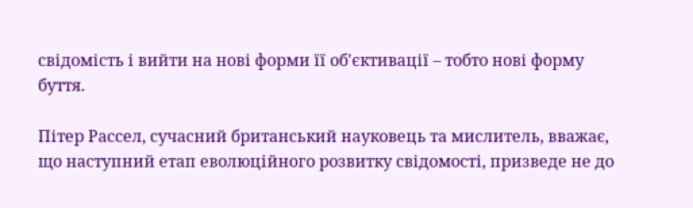свідомість і вийти на нові форми її об'єктивації – тобто нові форму буття.

Пітер Рассел, сучасний британський науковець та мислитель, вважає, що наступний етап еволюційного розвитку свідомості, призведе не до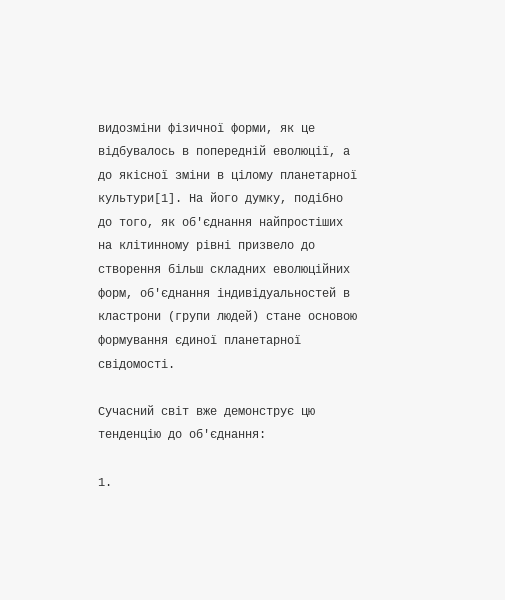видозміни фізичної форми, як це відбувалось в попередній еволюції, а до якісної зміни в цілому планетарної культури[1]. На його думку, подібно до того, як об'єднання найпростіших на клітинному рівні призвело до створення більш складних еволюційних форм, об'єднання індивідуальностей в кластрони (групи людей) стане основою формування єдиної планетарної свідомості.

Сучасний світ вже демонструє цю тенденцію до об'єднання:

1.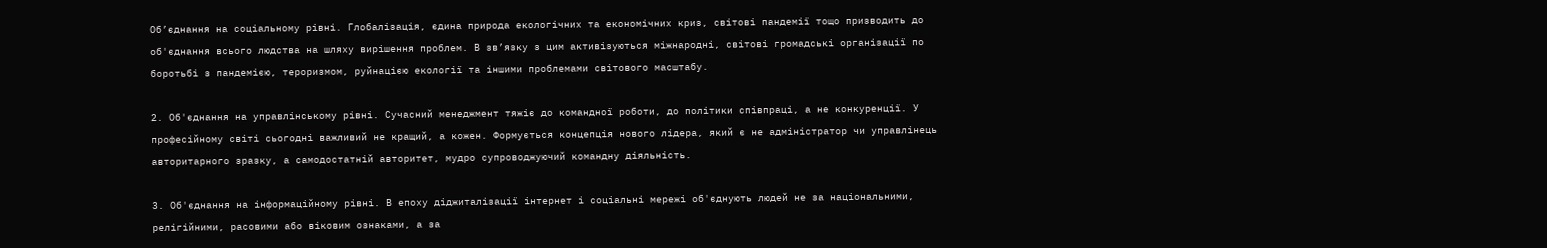Об’єднання на соціальному рівні. Глобалізація, єдина природа екологічних та економічних криз, світові пандемії тощо призводить до об'єднання всього людства на шляху вирішення проблем. В зв’язку з цим активізуються міжнародні, світові громадські організації по боротьбі з пандемією, тероризмом, руйнацією екології та іншими проблемами світового масштабу.

2. Об'єднання на управлінському рівні. Сучасний менеджмент тяжіє до командної роботи, до політики співпраці, а не конкуренції. У професійному світі сьогодні важливий не кращий, а кожен. Формується концепція нового лідера, який є не адміністратор чи управлінець авторитарного зразку, а самодостатній авторитет, мудро супроводжуючий командну діяльність.

3. Об'єднання на інформаційному рівні. В епоху діджиталізації інтернет і соціальні мережі об'єднують людей не за національними, релігійними, расовими або віковим ознаками, а за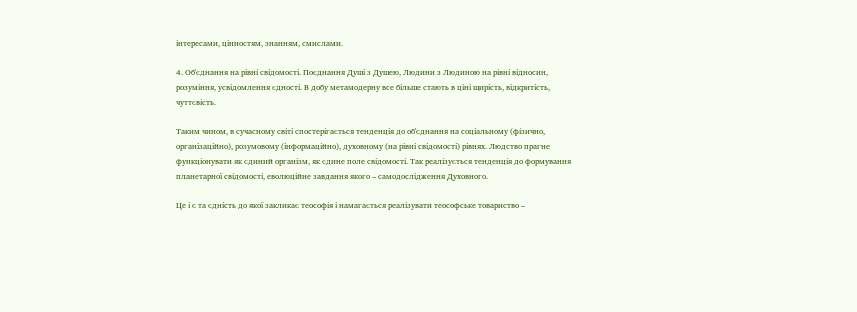інтересами, цінностям, знанням, смислами.

4. Об'єднання на рівні свідомості. Поєднання Душі з Душею, Людини з Людиною на рівні відносин, розуміння, усвідомлення єдності. В добу метамодерну все більше стають в ціні щирість, відкритість, чуттєвість.

Таким чином, в сучасному світі спостерігається тенденція до об'єднання на соціальному (фізично, організаційно), розумовому (інформаційно), духовному (на рівні свідомості) рівнях. Людство прагне функціонувати як єдиний організм, як єдине поле свідомості. Так реалізується тенденція до формування планетарної свідомості, еволюційне завдання якого – самодослідження Духовного.

Це і є та єдність до якої закликає теософія і намагається реалізувати теософське товариство –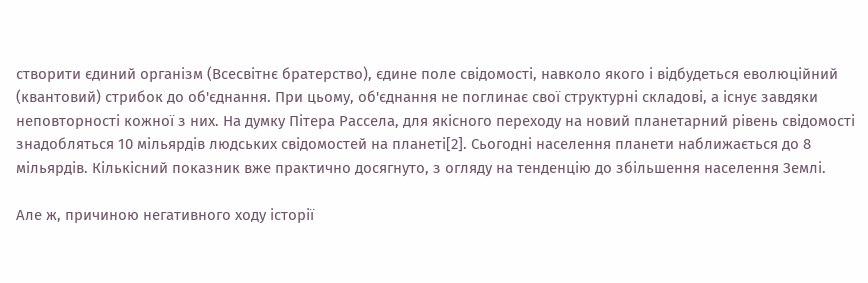створити єдиний організм (Всесвітнє братерство), єдине поле свідомості, навколо якого і відбудеться еволюційний (квантовий) стрибок до об'єднання. При цьому, об'єднання не поглинає свої структурні складові, а існує завдяки неповторності кожної з них. На думку Пітера Рассела, для якісного переходу на новий планетарний рівень свідомості знадобляться 10 мільярдів людських свідомостей на планеті[2]. Сьогодні населення планети наближається до 8 мільярдів. Кількісний показник вже практично досягнуто, з огляду на тенденцію до збільшення населення Землі.

Але ж, причиною негативного ходу історії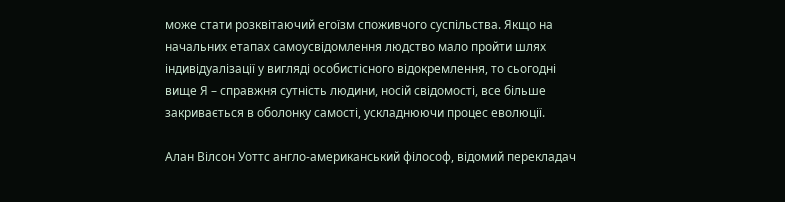може стати розквітаючий егоїзм споживчого суспільства. Якщо на начальних етапах самоусвідомлення людство мало пройти шлях індивідуалізації у вигляді особистісного відокремлення, то сьогодні вище Я – справжня сутність людини, носій свідомості, все більше закривається в оболонку самості, ускладнюючи процес еволюції.

Алан Вілсон Уоттс англо-американський філософ, відомий перекладач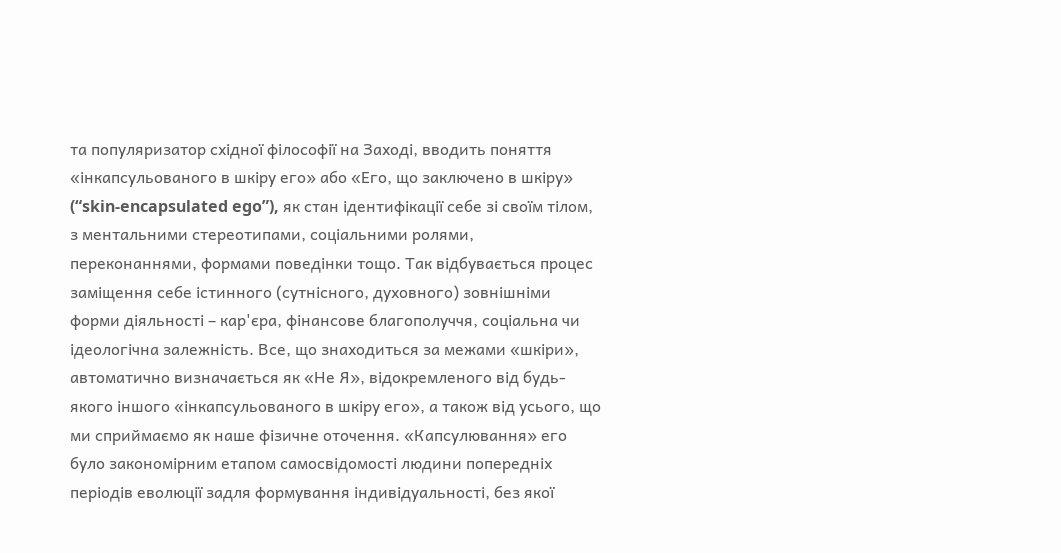та популяризатор східної філософії на Заході, вводить поняття «інкапсульованого в шкіру его» або «Его, що заключено в шкіру» (“skin-encapsulated ego”), як стан ідентифікації себе зі своїм тілом, з ментальними стереотипами, соціальними ролями, переконаннями, формами поведінки тощо. Так відбувається процес заміщення себе істинного (сутнісного, духовного) зовнішніми форми діяльності – кар'єра, фінансове благополуччя, соціальна чи ідеологічна залежність. Все, що знаходиться за межами «шкіри», автоматично визначається як «Не Я», відокремленого від будь-якого іншого «інкапсульованого в шкіру его», а також від усього, що ми сприймаємо як наше фізичне оточення. «Капсулювання» его було закономірним етапом самосвідомості людини попередніх періодів еволюції задля формування індивідуальності, без якої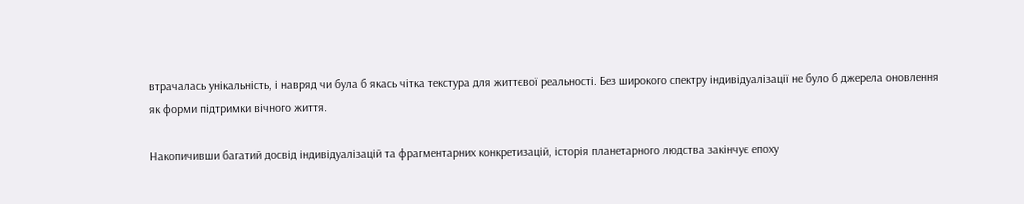втрачалась унікальність, і навряд чи була б якась чітка текстура для життєвої реальності. Без широкого спектру індивідуалізації не було б джерела оновлення як форми підтримки вічного життя.

Накопичивши багатий досвід індивідуалізацій та фрагментарних конкретизацій, історія планетарного людства закінчує епоху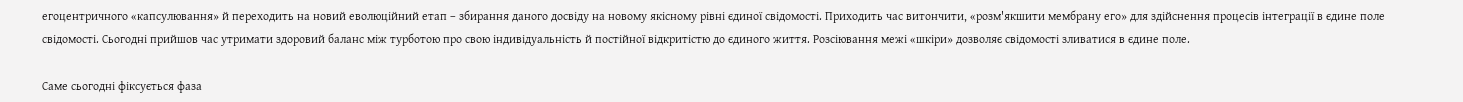егоцентричного «капсулювання» й переходить на новий еволюційний етап – збирання даного досвіду на новому якісному рівні єдиної свідомості. Приходить час витончити, «розм'якшити мембрану его» для здійснення процесів інтеграції в єдине поле свідомості. Сьогодні прийшов час утримати здоровий баланс між турботою про свою індивідуальність й постійної відкритістю до єдиного життя. Розсіювання межі «шкіри» дозволяє свідомості зливатися в єдине поле.

Саме сьогодні фіксується фаза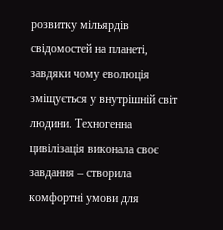розвитку мільярдів свідомостей на планеті, завдяки чому еволюція зміщується у внутрішній світ людини. Техногенна цивілізація виконала своє завдання – створила комфортні умови для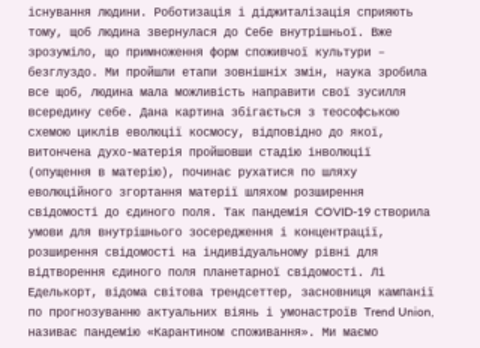існування людини. Роботизація і діджиталізація сприяють тому, щоб людина звернулася до Себе внутрішньої. Вже зрозуміло, що примноження форм споживчої культури – безглуздо. Ми пройшли етапи зовнішніх змін, наука зробила все щоб, людина мала можливість направити свої зусилля всередину себе. Дана картина збігається з теософською схемою циклів еволюції космосу, відповідно до якої, витончена духо-матерія пройшовши стадію інволюції (опущення в матерію), починає рухатися по шляху еволюційного згортання матерії шляхом розширення свідомості до єдиного поля. Так пандемія COVID-19 створила умови для внутрішнього зосередження і концентрації, розширення свідомості на індивідуальному рівні для відтворення єдиного поля планетарної свідомості. Лі Еделькорт, відома світова трендсеттер, засновниця кампанії по прогнозуванню актуальних віянь і умонастроїв Trend Union, називає пандемію «Карантином споживання». Ми маємо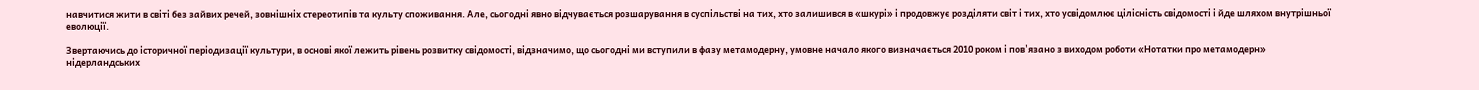навчитися жити в світі без зайвих речей, зовнішніх стереотипів та культу споживання. Але, сьогодні явно відчувається розшарування в суспільстві на тих, хто залишився в «шкурі» і продовжує розділяти світ і тих, хто усвідомлює цілісність свідомості і йде шляхом внутрішньої еволюції.

Звертаючись до історичної періодизації культури, в основі якої лежить рівень розвитку свідомості, відзначимо, що сьогодні ми вступили в фазу метамодерну, умовне начало якого визначається 2010 роком і пов'язано з виходом роботи «Нотатки про метамодерн» нідерландських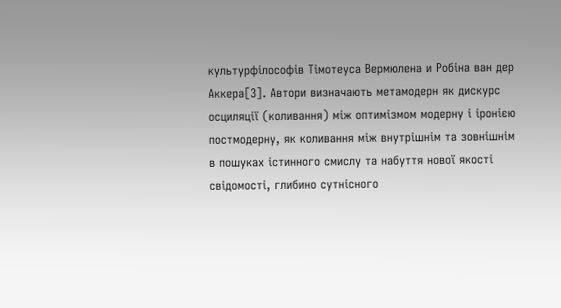культурфілософів Тімотеуса Вермюлена и Робіна ван дер Аккера[3]. Автори визначають метамодерн як дискурс осциляції (коливання) між оптимізмом модерну і іронією постмодерну, як коливання між внутрішнім та зовнішнім в пошуках істинного смислу та набуття нової якості свідомості, глибино сутнісного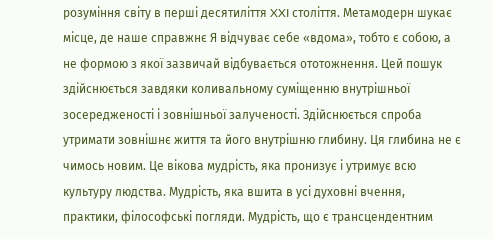розуміння світу в перші десятиліття XXI століття. Метамодерн шукає місце, де наше справжнє Я відчуває себе «вдома», тобто є собою, а не формою з якої зазвичай відбувається ототожнення. Цей пошук здійснюється завдяки коливальному суміщенню внутрішньої зосередженості і зовнішньої залученості. Здійснюється спроба утримати зовнішнє життя та його внутрішню глибину. Ця глибина не є чимось новим. Це вікова мудрість, яка пронизує і утримує всю культуру людства. Мудрість, яка вшита в усі духовні вчення, практики, філософські погляди. Мудрість, що є трансцендентним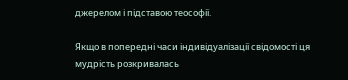джерелом і підставою теософії.

Якщо в попередні часи індивідуалізації свідомості ця мудрість розкривалась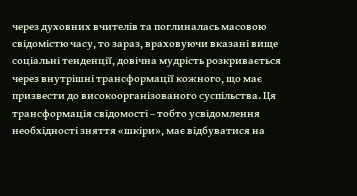через духовних вчителів та поглиналась масовою свідомістю часу, то зараз, враховуючи вказані вище соціальні тенденції, довічна мудрість розкривається через внутрішні трансформації кожного, що має призвести до високоорганізованого суспільства. Ця трансформація свідомості – тобто усвідомлення необхідності зняття «шкіри», має відбуватися на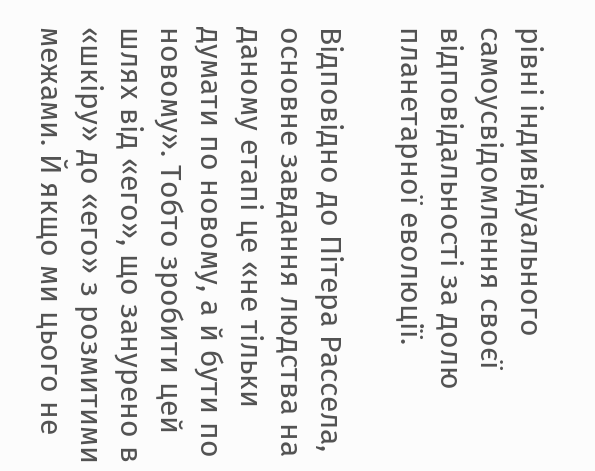рівні індивідуального самоусвідомлення своєї відповідальності за долю планетарної еволюції.

Відповідно до Пітера Рассела, основне завдання людства на даному етапі це «не тільки думати по новому, а й бути по новому». Тобто зробити цей шлях від «его», що занурено в «шкіру» до «его» з розмитими межами. Й якщо ми цього не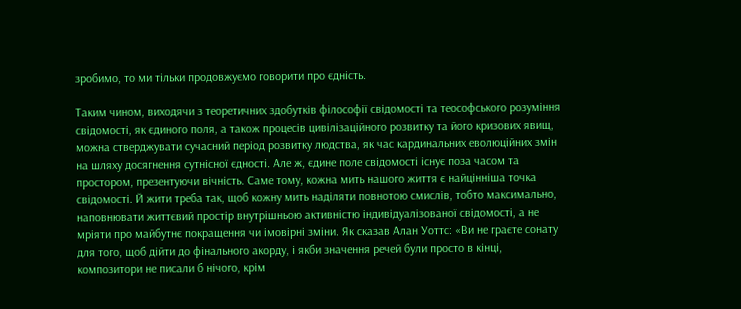зробимо, то ми тільки продовжуємо говорити про єдність.

Таким чином, виходячи з теоретичних здобутків філософії свідомості та теософського розуміння свідомості, як єдиного поля, а також процесів цивілізаційного розвитку та його кризових явищ, можна стверджувати сучасний період розвитку людства, як час кардинальних еволюційних змін на шляху досягнення сутнісної єдності. Але ж, єдине поле свідомості існує поза часом та простором, презентуючи вічність. Саме тому, кожна мить нашого життя є найцінніша точка свідомості. Й жити треба так, щоб кожну мить наділяти повнотою смислів, тобто максимально, наповнювати життєвий простір внутрішньою активністю індивідуалізованої свідомості, а не мріяти про майбутнє покращення чи імовірні зміни. Як сказав Алан Уоттс: «Ви не граєте сонату для того, щоб дійти до фінального акорду, і якби значення речей були просто в кінці, композитори не писали б нічого, крім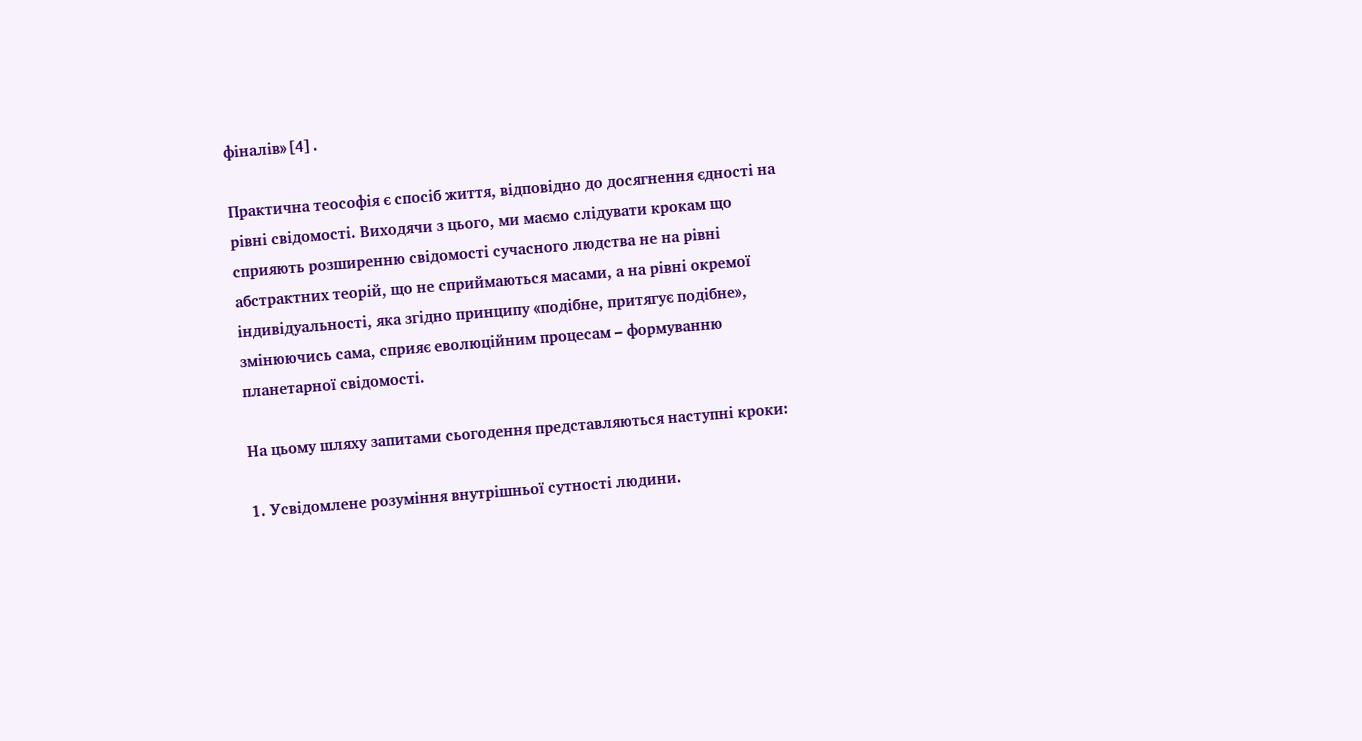фіналів»[4].

Практична теософія є спосіб життя, відповідно до досягнення єдності на рівні свідомості. Виходячи з цього, ми маємо слідувати крокам що сприяють розширенню свідомості сучасного людства не на рівні абстрактних теорій, що не сприймаються масами, а на рівні окремої індивідуальності, яка згідно принципу «подібне, притягує подібне», змінюючись сама, сприяє еволюційним процесам – формуванню планетарної свідомості.

На цьому шляху запитами сьогодення представляються наступні кроки:

1. Усвідомлене розуміння внутрішньої сутності людини.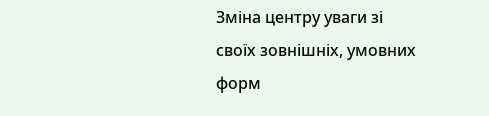Зміна центру уваги зі своїх зовнішніх, умовних форм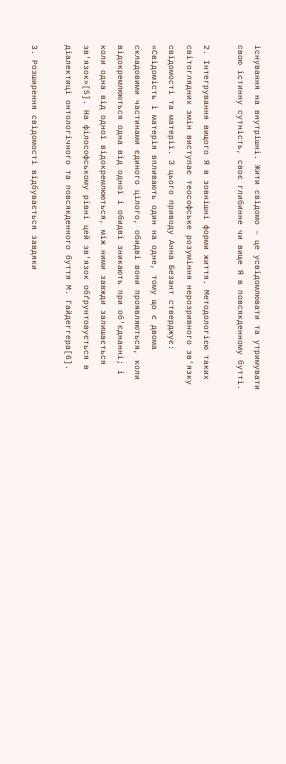існування на внутрішні. Жити свідомо – це усвідомлювати та утримувати свою істинну сутність, своє глибинне чи вище Я в повсякденному бутті.

2. Інтегрування вищого Я в зовнішні форми життя. Методологією таких світоглядних змін виступає теософське розуміння нерозривного зв’язку свідомості та матерії. З цього приводу Анна Безант стверджує: «Свідомість і матерія впливають один на одне, тому що є двома складовими частинами єдиного цілого, обидві вони проявляються, коли відокремлюються одна від одної і обидві зникають при об'єднанні; і коли одна від одної відокремлюються, між ними завжди залишається зв'язок»[5]. На філософському рівні цей зв'язок обґрунтовується в діалектиці онтологічного та повсякденного буття М. Гайдеггера[6].

3. Розширення свідомості відбувається завдяки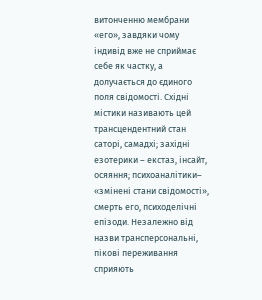витонченню мембрани «его», завдяки чому індивід вже не сприймає себе як частку, а долучається до єдиного поля свідомості. Східні містики називають цей трансцендентний стан саторі, самадхі; західні езотерики – екстаз, інсайт, осяяння; психоаналітики– «змінені стани свідомості», смерть его, психоделічні епізоди. Незалежно від назви трансперсональні, пікові переживання сприяють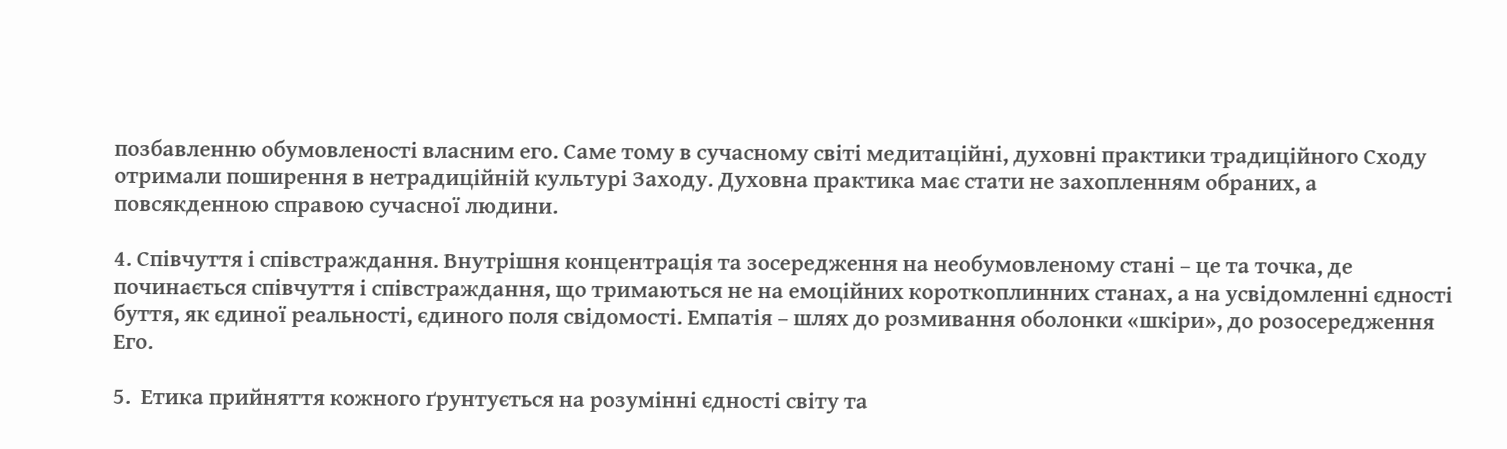позбавленню обумовленості власним его. Саме тому в сучасному світі медитаційні, духовні практики традиційного Сходу отримали поширення в нетрадиційній культурі Заходу. Духовна практика має стати не захопленням обраних, а повсякденною справою сучасної людини.

4. Співчуття і співстраждання. Внутрішня концентрація та зосередження на необумовленому стані – це та точка, де починається співчуття і співстраждання, що тримаються не на емоційних короткоплинних станах, а на усвідомленні єдності буття, як єдиної реальності, єдиного поля свідомості. Емпатія – шлях до розмивання оболонки «шкіри», до розосередження Его.

5.  Етика прийняття кожного ґрунтується на розумінні єдності світу та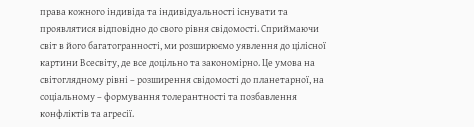права кожного індивіда та індивідуальності існувати та проявлятися відповідно до свого рівня свідомості. Сприймаючи світ в його багатогранності, ми розширюємо уявлення до цілісної картини Всесвіту, де все доцільно та закономірно. Це умова на світоглядному рівні – розширення свідомості до планетарної, на соціальному – формування толерантності та позбавлення конфліктів та агресії.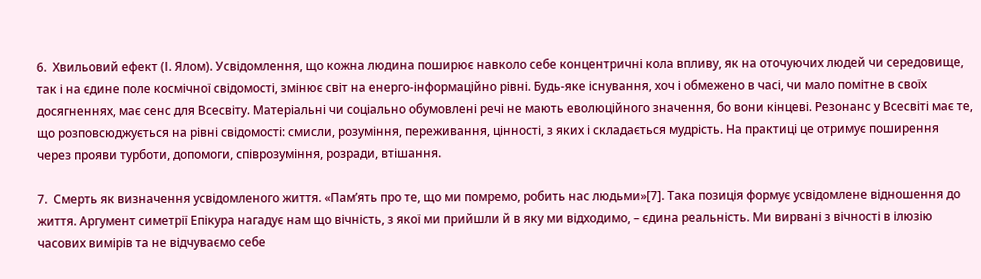6.  Хвильовий ефект (І. Ялом). Усвідомлення, що кожна людина поширює навколо себе концентричні кола впливу, як на оточуючих людей чи середовище, так і на єдине поле космічної свідомості, змінює світ на енерго-інформаційно рівні. Будь-яке існування, хоч і обмежено в часі, чи мало помітне в своїх досягненнях, має сенс для Всесвіту. Матеріальні чи соціально обумовлені речі не мають еволюційного значення, бо вони кінцеві. Резонанс у Всесвіті має те, що розповсюджується на рівні свідомості: смисли, розуміння, переживання, цінності, з яких і складається мудрість. На практиці це отримує поширення через прояви турботи, допомоги, співрозуміння, розради, втішання.

7.  Смерть як визначення усвідомленого життя. «Пам’ять про те, що ми помремо, робить нас людьми»[7]. Така позиція формує усвідомлене відношення до життя. Аргумент симетрії Епікура нагадує нам що вічність, з якої ми прийшли й в яку ми відходимо, – єдина реальність. Ми вирвані з вічності в ілюзію часових вимірів та не відчуваємо себе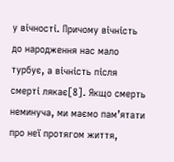у вічності. Причому вічність до народження нас мало турбує, а вічність після смерті лякає[8]. Якщо смерть неминуча, ми маємо пам’ятати про неї протягом життя,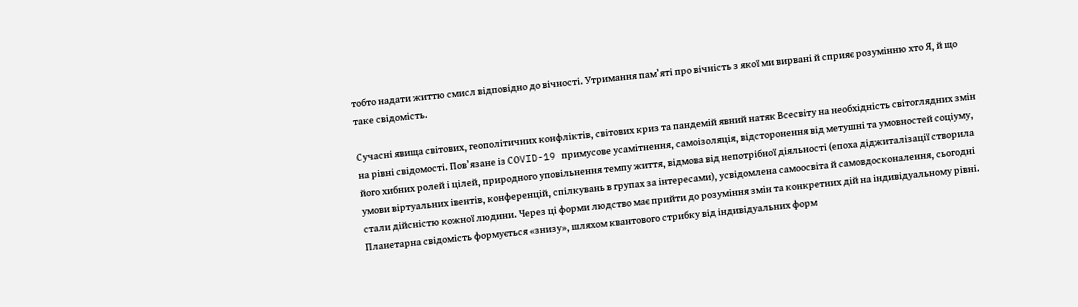тобто надати життю смисл відповідно до вічності. Утримання пам’яті про вічність з якої ми вирвані й сприяє розумінню хто Я, й що таке свідомість.

Сучасні явища світових, геополітичних конфліктів, світових криз та пандемій явний натяк Всесвіту на необхідність світоглядних змін на рівні свідомості. Пов’язане із CОVID-19 примусове усамітнення, самоізоляція, відсторонення від метушні та умовностей соціуму, його хибних ролей і цілей, природного уповільнення темпу життя, відмова від непотрібної діяльності (епоха діджиталізації створила умови віртуальних івентів, конференцій, спілкувань в групах за інтересами), усвідомлена самоосвіта й самовдосконалення, сьогодні стали дійсністю кожної людини. Через ці форми людство має прийти до розуміння змін та конкретних дій на індивідуальному рівні. Планетарна свідомість формується «знизу», шляхом квантового стрибку від індивідуальних форм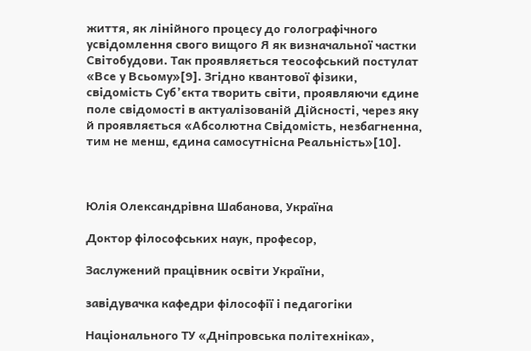життя, як лінійного процесу до голографічного усвідомлення свого вищого Я як визначальної частки Світобудови. Так проявляється теософський постулат «Все у Всьому»[9]. Згідно квантової фізики, свідомість Суб’єкта творить світи, проявляючи єдине поле свідомості в актуалізованій Дійсності, через яку й проявляється «Абсолютна Свідомість, незбагненна, тим не менш, єдина самосутнісна Реальність»[10].



Юлія Олександрівна Шабанова, Україна

Доктор філософських наук, професор,

Заслужений працівник освіти України,

завідувачка кафедри філософії і педагогіки

Національного ТУ «Дніпровська політехніка»,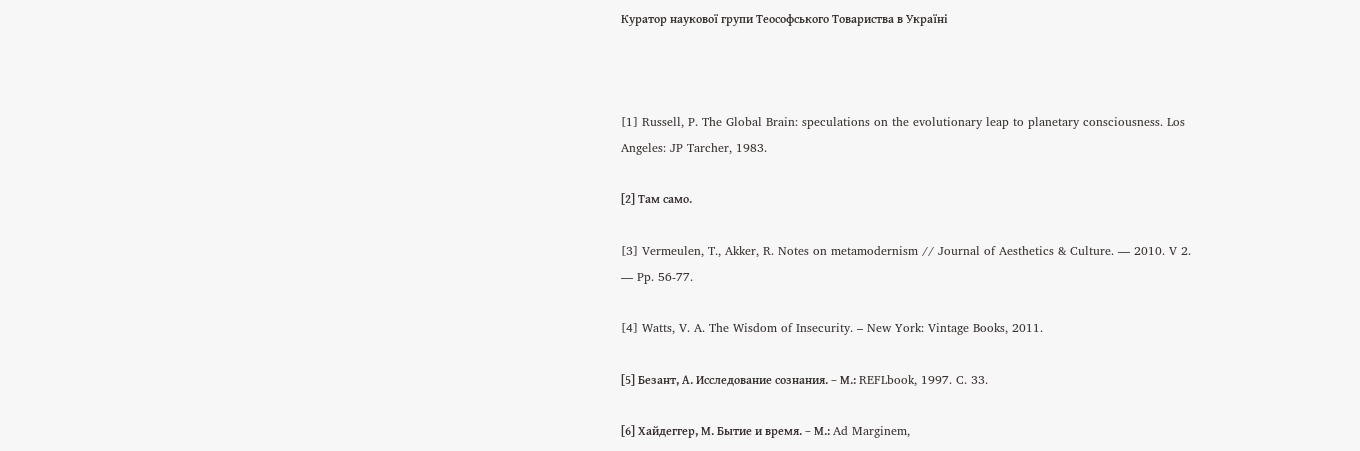Куратор наукової групи Теософського Товариства в Україні



[1] Russell, P. The Global Brain: speculations on the evolutionary leap to planetary consciousness. Los Angeles: JP Tarcher, 1983.

[2] Там само.

[3] Vermeulen, T., Akker, R. Notes on metamodernism // Journal of Aesthetics & Culture. — 2010. V 2. — Pp. 56-77.

[4] Watts, V. A. The Wisdom of Insecurity. – New York: Vintage Books, 2011.

[5] Безант, А. Исследование сознания. – М.: REFLbook, 1997. C. 33.

[6] Хайдеггер, М. Бытие и время. – М.: Ad Marginem,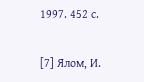1997. 452 с.

[7] Ялом, И.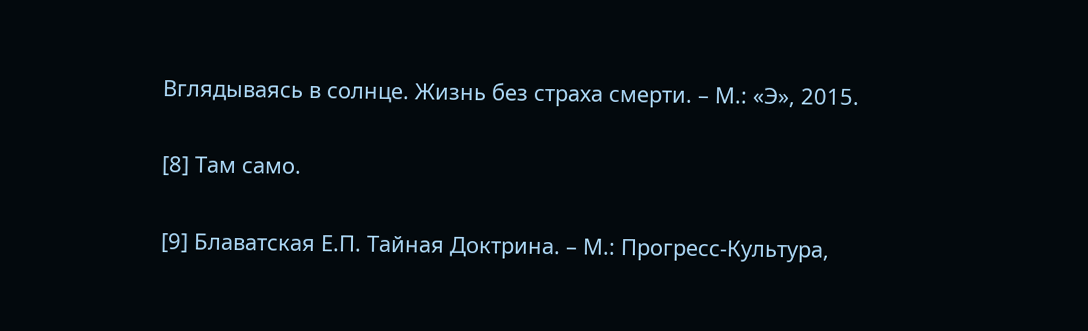Вглядываясь в солнце. Жизнь без страха смерти. – М.: «Э», 2015.

[8] Там само.

[9] Блаватская Е.П. Тайная Доктрина. – М.: Прогресс-Культура,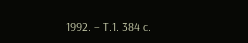1992. – Т.1. 384 с.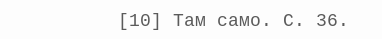[10] Там само. С. 36.